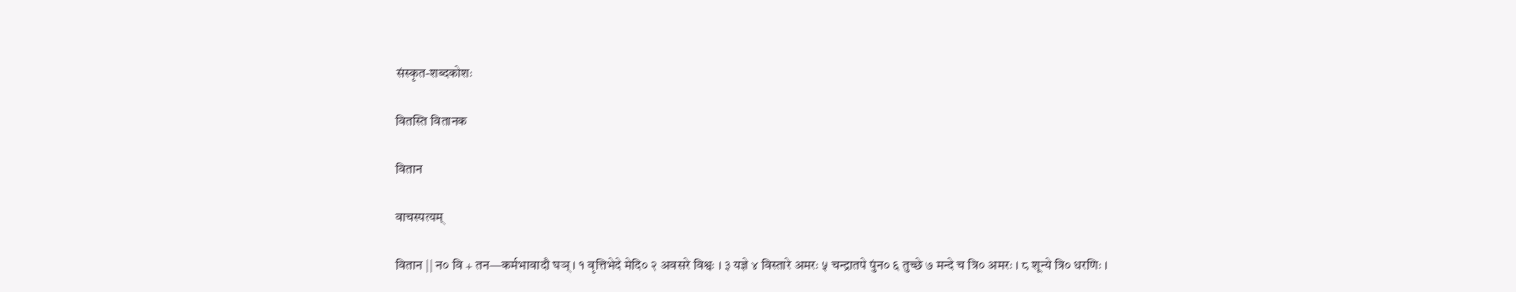संस्कृत-शब्दकोशः

वितस्ति वितानक

वितान

वाचस्पत्यम्

वितान || न० वि + तन—कर्मभावादौ घञ् । १ वृत्तिभेदे मेदि० २ अवसरे विश्वः । ३ यज्ञे ४ विस्तारे अमरः ५ चन्द्रातपे पुंन० ६ तुच्छे ७ मन्दे च त्रि० अमरः । ८ शून्ये त्रि० धरणिः ।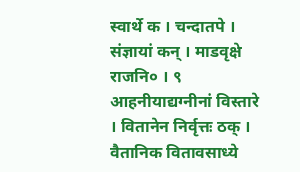स्वार्थे क । चन्दातपे । संज्ञायां कन् । माडवृक्षे राजनि० । ९ आहनीयाद्यग्नीनां विस्तारे । वितानेन निर्वृत्तः ठक् । वैतानिक वितावसाध्ये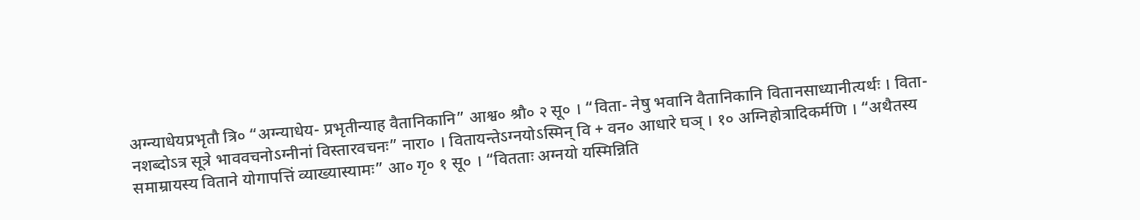अग्न्याधेयप्रभृतौ त्रि० “अग्न्याधेय- प्रभृतीन्याह वैतानिकानि” आश्व० श्रौ० २ सू० । “विता- नेषु भवानि वैतानिकानि वितानसाध्यानीत्यर्थः । विता- नशब्दोऽत्र सूत्रे भाववचनोऽग्नीनां विस्तारवचनः” नारा० । वितायन्तेऽग्नयोऽस्मिन् वि + वन० आधारे घञ् । १० अग्निहोत्रादिकर्मणि । “अथैतस्य समाम्रायस्य विताने योगापत्तिं व्याख्यास्यामः” आ० गृ० १ सू० । “वितताः अग्नयो यस्मिन्निति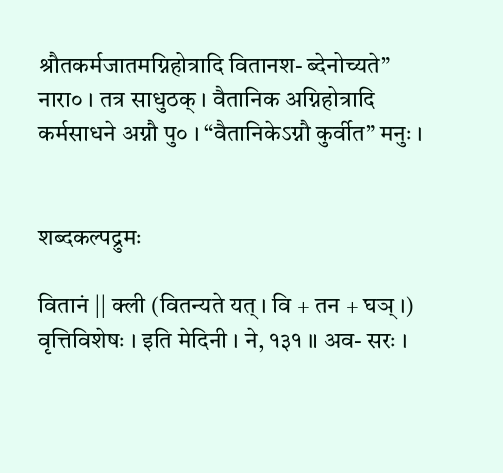श्रौतकर्मजातमग्निहोत्रादि वितानश- ब्देनोच्यते” नारा० । तत्र साधुठक् । वैतानिक अग्निहोत्रादि कर्मसाधने अग्नौ पु० । “वैतानिकेऽग्नौ कुर्वीत” मनुः ।


शब्दकल्पद्रुमः

वितानं || क्ली (वितन्यते यत् । वि + तन + घञ् ।)
वृत्तिविशेषः । इति मेदिनी । ने, १३१ ॥ अव- सरः ।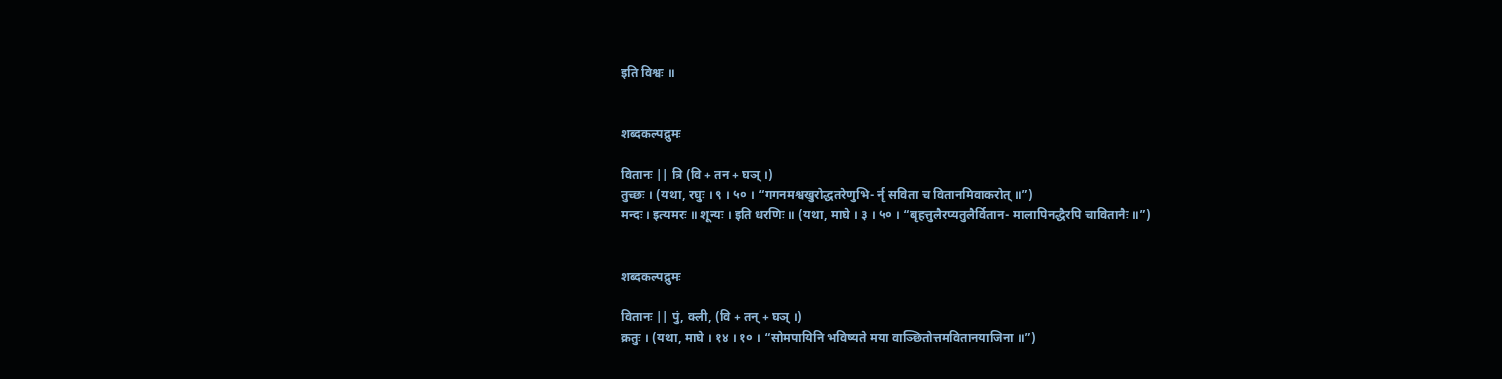इति विश्वः ॥


शब्दकल्पद्रुमः

वितानः || त्रि (वि + तन + घञ् ।)
तुच्छः । (यथा, रघुः । ९ । ५० । “गगनमश्वखुरोद्धतरेणुभि- र्नृ सविता च वितानमिवाकरोत् ॥”)
मन्दः । इत्यमरः ॥ शून्यः । इति धरणिः ॥ (यथा, माघे । ३ । ५० । “बृहत्तुलैरप्यतुलैर्वितान- मालापिनद्धैरपि चावितानैः ॥”)


शब्दकल्पद्रुमः

वितानः || पुं, क्ली, (वि + तन् + घञ् ।)
क्रतुः । (यथा, माघे । १४ । १० । “सोमपायिनि भविष्यते मया वाञ्छितोत्तमवितानयाजिना ॥”)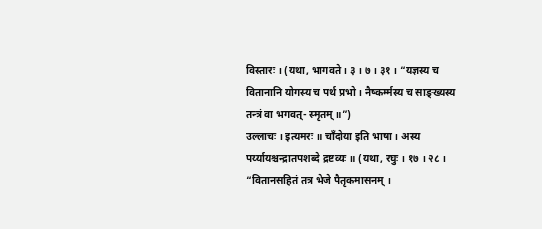विस्तारः । (यथा, भागवते । ३ । ७ । ३१ । “यज्ञस्य च वितानानि योगस्य च पर्थ प्रभो । नैष्कर्म्मस्य च साङ्ख्यस्य तन्त्रं वा भगवत्- स्मृतम् ॥”)
उल्लाचः । इत्यमरः ॥ चाँदोया इति भाषा । अस्य पर्य्यायश्चन्द्रातपशब्दे द्रष्टव्यः ॥ (यथा, रघुः । १७ । २८ । “वितानसहितं तत्र भेजे पैतृकमासनम् ।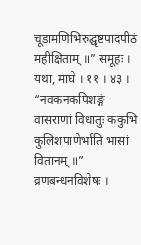चूडामणिभिरुद्घृष्टपादपीठं महीक्षिताम् ॥” समूहः । यथा, माघे । ११ । ४३ । “नवकनकपिशङ्गं वासराणां विधातुः ककुभि कुलिशपाणेर्भाति भासां वितानम् ॥” व्रणबन्धनविशेषः ।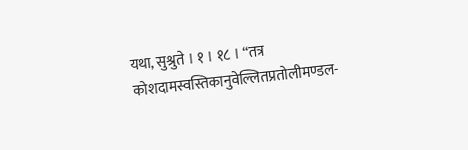यथा, सुश्रुते । १ । १८ । “तत्र कोशदामस्वस्तिकानुवेल्लितप्रतोलीमण्डल-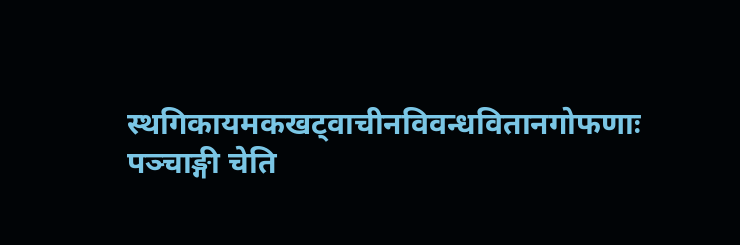स्थगिकायमकखट्वाचीनविवन्धवितानगोफणाः पञ्चाङ्गी चेति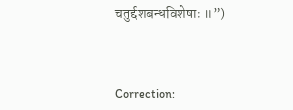चतुर्द्दशबन्धविशेषाः ॥”)



Correction: